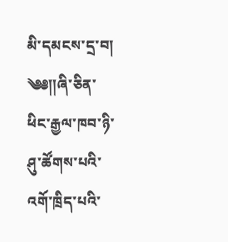མི་དམངས་དྲ་བ།
༄༅༎ཞི་ཅིན་ཕིང་རྒྱལ་ཁབ་ཉི་ཤུ་ཚོགས་པའི་འགོ་ཁྲིད་པའི་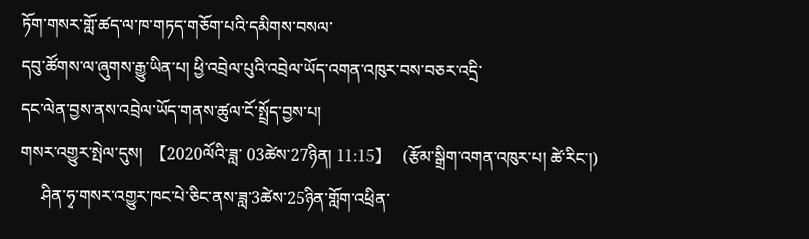ཏོག་གསར་གློ་ཚད་ལ་ཁ་གཏད་གཅོག་པའི་དམིགས་བསལ་
དབུ་ཚོགས་ལ་ཞུགས་རྒྱུ་ཡིན་པ། ཕྱི་འབྲེལ་པུའི་འབྲེལ་ཡོད་འགན་འཁུར་བས་བཅར་འདྲི་
དང་ལེན་བྱས་ནས་འབྲེལ་ཡོད་གནས་ཚུལ་ངོ་སྤྲོད་བྱས་པ།
གསར་འགྱུར་སྤེལ་དུས།  【2020ལོའི་ཟླ་ 03ཚེས་27ཉིན། 11:15】   (རྩོམ་སྒྲིག་འགན་འཁུར་པ། ཚེ་རིང་།)
     ཤིན་ཧྭ་གསར་འགྱུར་ཁང་པེ་ཅིང་ནས་ཟླ་3ཚེས་25ཉིན་གློག་འཕྲིན་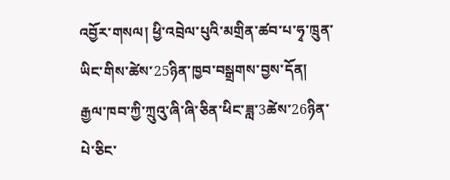འབྱོར་གསལ། ཕྱི་འབྲེལ་པུའི་མགྲིན་ཚབ་པ་ཧྭ་ཁྲུན་ཡིང་གིས་ཚེས་25ཉིན་ཁྱབ་བསྒྲགས་བྱས་དོན། རྒྱལ་ཁབ་ཀྱི་ཀྲུའུ་ཞི་ཞི་ཅིན་ཕིང་ཟླ་3ཚེས་26ཉིན་པེ་ཅིང་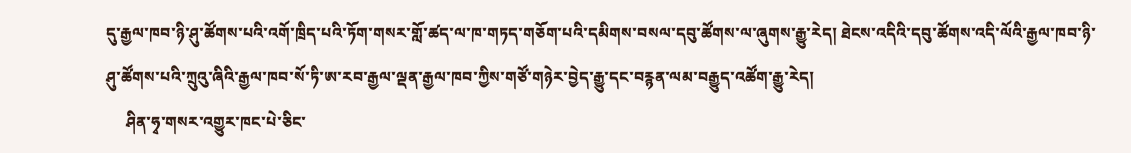དུ་རྒྱལ་ཁབ་ཉི་ཤུ་ཚོགས་པའི་འགོ་ཁྲིད་པའི་ཏོག་གསར་གློ་ཚད་ལ་ཁ་གཏད་གཅོག་པའི་དམིགས་བསལ་དབུ་ཚོགས་ལ་ཞུགས་རྒྱུ་རེད། ཐེངས་འདིའི་དབུ་ཚོགས་འདི་ལོའི་རྒྱལ་ཁབ་ཉི་ཤུ་ཚོགས་པའི་ཀྲུའུ་ཞིའི་རྒྱལ་ཁབ་སོ་ཏི་ཨ་རབ་རྒྱལ་ལྡན་རྒྱལ་ཁབ་ཀྱིས་གཙོ་གཉེར་བྱེད་རྒྱུ་དང་བརྙན་ལམ་བརྒྱུད་འཚོག་རྒྱུ་རེད།
     ཤིན་ཧྭ་གསར་འགྱུར་ཁང་པེ་ཅིང་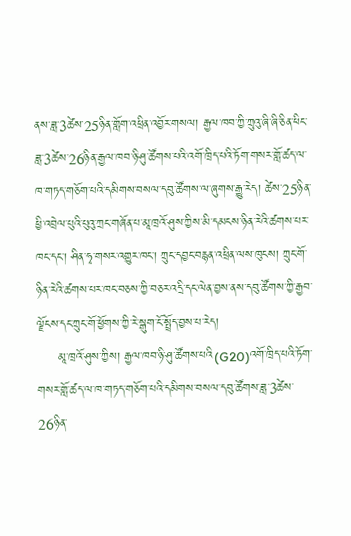ནས་ཟླ་3ཚེས་25ཉིན་གློག་འཕྲིན་འབྱོར་གསལ། རྒྱལ་ཁབ་ཀྱི་ཀྲུའུ་ཞི་ཞི་ཅིན་ཕིང་ཟླ་3ཚེས་26ཉིན་རྒྱལ་ཁབ་ཉི་ཤུ་ཚོགས་པའི་འགོ་ཁྲིད་པའི་ཏོག་གསར་གློ་ཚད་ལ་ཁ་གཏད་གཅོག་པའི་དམིགས་བསལ་དབུ་ཚོགས་ལ་ཞུགས་རྒྱུ་རེད། ཚེས་25ཉིན་ཕྱི་འབྲེལ་པུའི་པུའུ་ཀྲང་གཞོན་པ་མཱ་ཁྲའོ་ཤུས་ཀྱིས་མི་དམངས་ཉིན་རེའི་ཚགས་པར་ཁང་དང་། ཤིན་ཧྭ་གསར་འགྱུར་ཁང་། ཀྲུང་དབྱང་བརྙན་འཕྲིན་ལས་ཁུངས། ཀྲུང་གོ་ཉིན་རེའི་ཚགས་པར་ཁང་བཅས་ཀྱི་བཅར་འདྲི་དང་ལེན་བྱས་ནས་དབུ་ཚོགས་ཀྱི་རྒྱབ་ལྗོངས་དང་ཀྲུང་གོ་ཕྱོགས་ཀྱི་རེ་སྒུག་ངོ་སྤྲོད་བྱས་པ་རེད།
     མཱ་ཁྲའོ་ཤུས་ཀྱིས། རྒྱལ་ཁབ་ཉི་ཤུ་ཚོགས་པའི(G20)འགོ་ཁྲིད་པའི་ཏོག་གསར་གློ་ཚད་ལ་ཁ་གཏད་གཅོག་པའི་དམིགས་བསལ་དབུ་ཚོགས་ཟླ་3ཚེས་26ཉིན་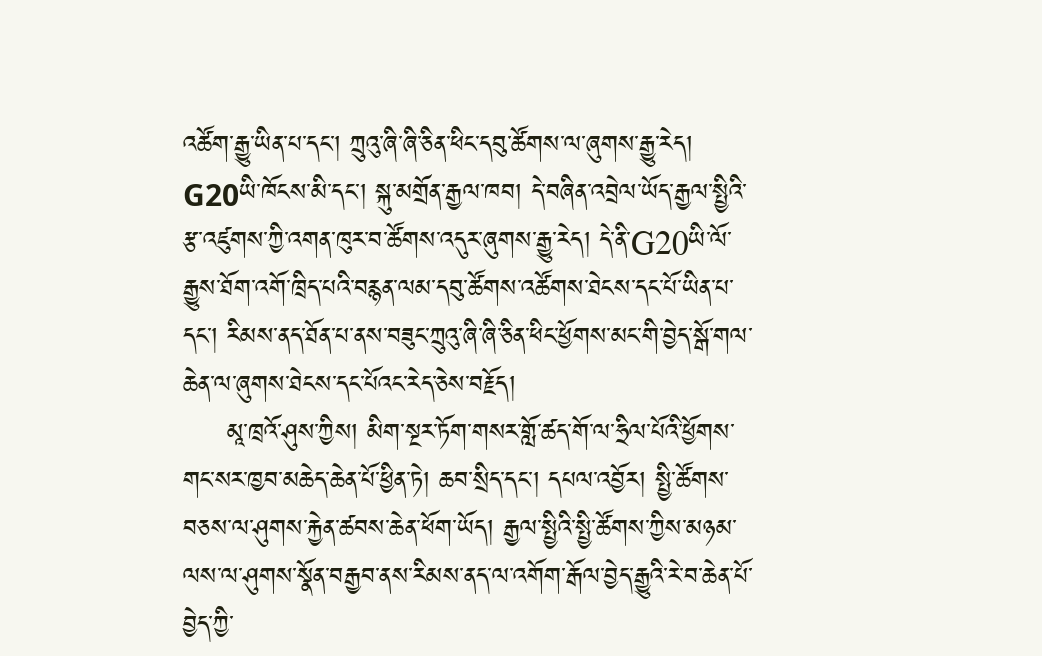འཚོག་རྒྱུ་ཡིན་པ་དང་། ཀྲུའུ་ཞི་ཞི་ཅིན་ཕིང་དབུ་ཚོགས་ལ་ཞུགས་རྒྱུ་རེད། G20ཡི་ཁོངས་མི་དང་། སྐུ་མགྲོན་རྒྱལ་ཁབ། དེ་བཞིན་འབྲེལ་ཡོད་རྒྱལ་སྤྱིའི་རྩ་འཛུགས་ཀྱི་འགན་ཁུར་བ་ཚོགས་འདུར་ཞུགས་རྒྱུ་རེད། དེ་ནི་G20ཡི་ལོ་རྒྱུས་ཐོག་འགོ་ཁྲིད་པའི་བརྙན་ལམ་དབུ་ཚོགས་འཚོགས་ཐེངས་དང་པོ་ཡིན་པ་དང་། རིམས་ནད་ཐོན་པ་ནས་བཟུང་ཀྲུའུ་ཞི་ཞི་ཅིན་ཕིང་ཕྱོགས་མང་གི་བྱེད་སྒོ་གལ་ཆེན་ལ་ཞུགས་ཐེངས་དང་པོའང་རེད་ཅེས་བརྗོད།
     མཱ་ཁྲའོ་ཤུས་ཀྱིས། མིག་སྔར་ཏོག་གསར་གློ་ཚད་གོ་ལ་ཧྲིལ་པོའི་ཕྱོགས་གང་སར་ཁྱབ་མཆེད་ཆེན་པོ་ཕྱིན་ཏེ། ཆབ་སྲིད་དང་། དཔལ་འབྱོར། སྤྱི་ཚོགས་བཅས་ལ་ཤུགས་རྐྱེན་ཚབས་ཆེན་ཕོག་ཡོད། རྒྱལ་སྤྱིའི་སྤྱི་ཚོགས་ཀྱིས་མཉམ་ལས་ལ་ཤུགས་སྣོན་བརྒྱབ་ནས་རིམས་ནད་ལ་འགོག་རྒོལ་བྱེད་རྒྱུའི་རེ་བ་ཆེན་པོ་བྱེད་ཀྱི་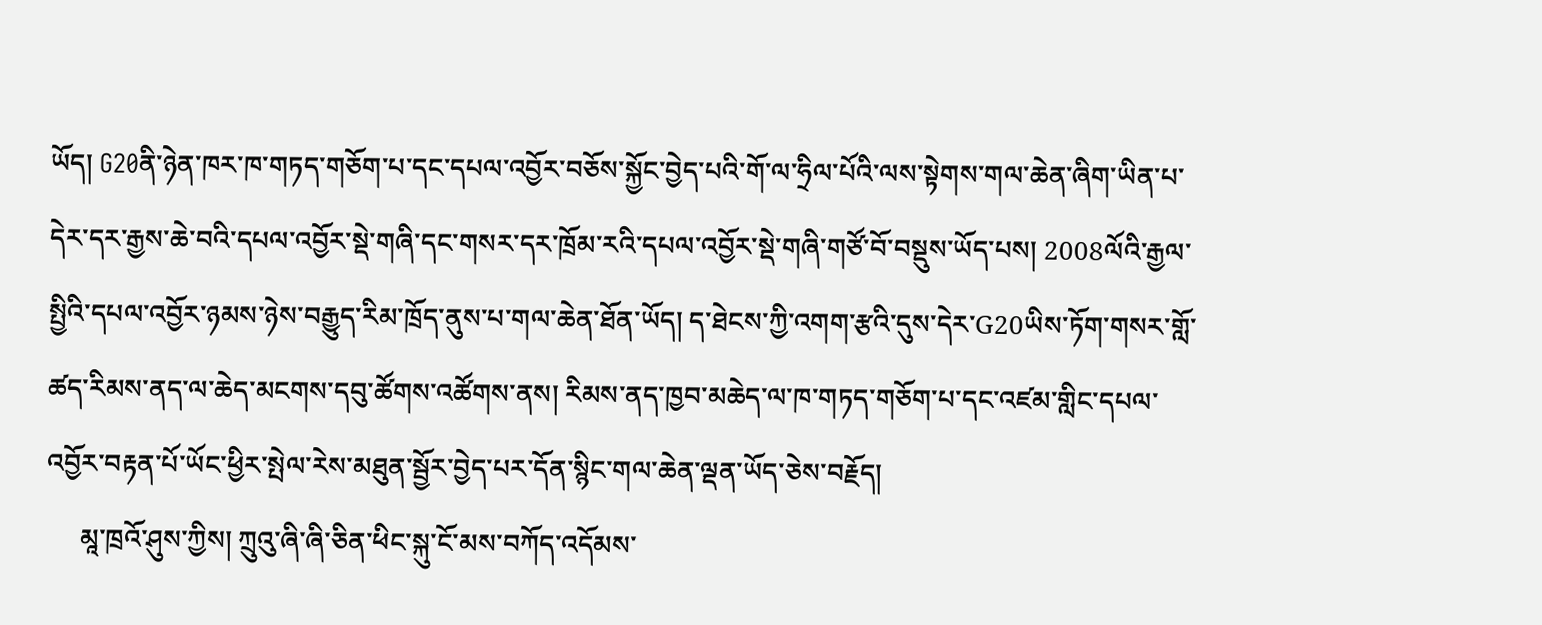ཡོད། G20ནི་ཉེན་ཁར་ཁ་གཏད་གཅོག་པ་དང་དཔལ་འབྱོར་བཅོས་སྐྱོང་བྱེད་པའི་གོ་ལ་ཧྲིལ་པོའི་ལས་སྟེགས་གལ་ཆེན་ཞིག་ཡིན་པ་དེར་དར་རྒྱས་ཆེ་བའི་དཔལ་འབྱོར་སྡེ་གཞི་དང་གསར་དར་ཁྲོམ་རའི་དཔལ་འབྱོར་སྡེ་གཞི་གཙོ་བོ་བསྡུས་ཡོད་པས། 2008ལོའི་རྒྱལ་སྤྱིའི་དཔལ་འབྱོར་ཉམས་ཉེས་བརྒྱུད་རིམ་ཁྲོད་ནུས་པ་གལ་ཆེན་ཐོན་ཡོད། ད་ཐེངས་ཀྱི་འགག་རྩའི་དུས་དེར་G20ཡིས་ཏོག་གསར་གློ་ཚད་རིམས་ནད་ལ་ཆེད་མངགས་དབུ་ཚོགས་འཚོགས་ནས། རིམས་ནད་ཁྱབ་མཆེད་ལ་ཁ་གཏད་གཅོག་པ་དང་འཛམ་གླིང་དཔལ་འབྱོར་བརྟན་པོ་ཡོང་ཕྱིར་སྤེལ་རེས་མཐུན་སྦྱོར་བྱེད་པར་དོན་སྙིང་གལ་ཆེན་ལྡན་ཡོད་ཅེས་བརྗོད།
     མཱ་ཁྲའོ་ཤུས་ཀྱིས། ཀྲུའུ་ཞི་ཞི་ཅིན་ཕིང་སྐུ་ངོ་མས་བཀོད་འདོམས་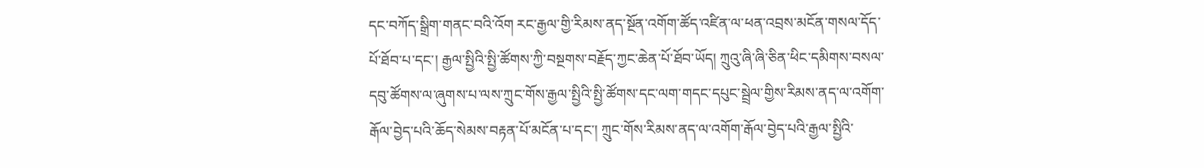དང་བཀོད་སྒྲིག་གནང་བའི་འོག རང་རྒྱལ་གྱི་རིམས་ནད་སྔོན་འགོག་ཚོད་འཛིན་ལ་ཕན་འབྲས་མངོན་གསལ་དོད་པོ་ཐོབ་པ་དང་། རྒྱལ་སྤྱིའི་སྤྱི་ཚོགས་ཀྱི་བསྔགས་བརྗོད་ཀྱང་ཆེན་པོ་ཐོབ་ཡོད། ཀྲུའུ་ཞི་ཞི་ཅིན་ཕིང་དམིགས་བསལ་དབུ་ཚོགས་ལ་ཞུགས་པ་ལས་ཀྲུང་གོས་རྒྱལ་སྤྱིའི་སྤྱི་ཚོགས་དང་ལག་གདང་དཔུང་སྦྲེལ་གྱིས་རིམས་ནད་ལ་འགོག་རྒོལ་བྱེད་པའི་ཆོད་སེམས་བརྟན་པོ་མངོན་པ་དང་། ཀྲུང་གོས་རིམས་ནད་ལ་འགོག་རྒོལ་བྱེད་པའི་རྒྱལ་སྤྱིའི་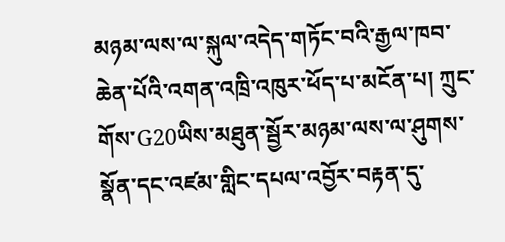མཉམ་ལས་ལ་སྐུལ་འདེད་གཏོང་བའི་རྒྱལ་ཁབ་ཆེན་པོའི་འགན་འཁྲི་འཁུར་ཕོད་པ་མངོན་པ། ཀྲུང་གོས་G20ཡིས་མཐུན་སྦྱོར་མཉམ་ལས་ལ་ཤུགས་སྣོན་དང་འཛམ་གླིང་དཔལ་འབྱོར་བརྟན་དུ་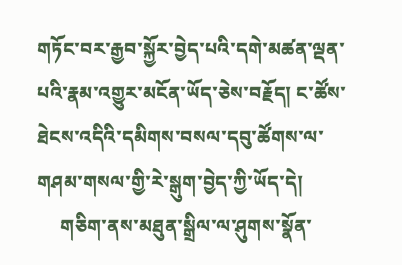གཏོང་བར་རྒྱབ་སྐྱོར་བྱེད་པའི་དགེ་མཚན་ལྡན་པའི་རྣམ་འགྱུར་མངོན་ཡོད་ཅེས་བརྗོད། ང་ཚོས་ཐེངས་འདིའི་དམིགས་བསལ་དབུ་ཚོགས་ལ་གཤམ་གསལ་གྱི་རེ་སྒུག་བྱེད་ཀྱི་ཡོད་དེ།
     གཅིག་ནས་མཐུན་སྒྲིལ་ལ་ཤུགས་སྣོན་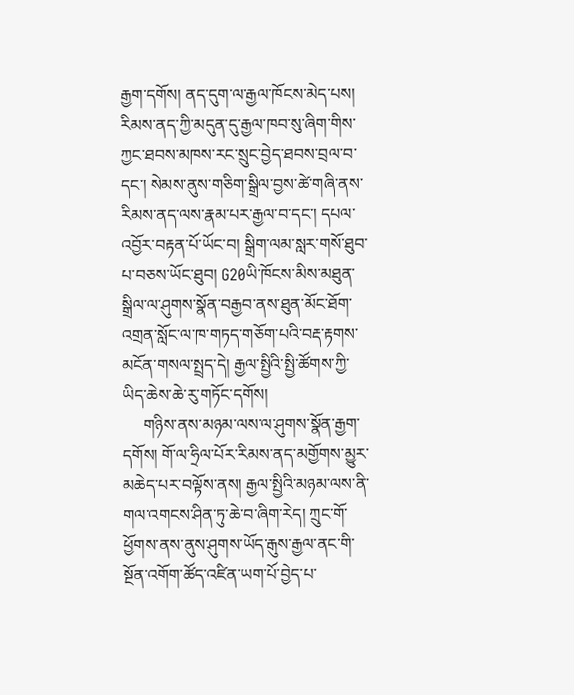རྒྱག་དགོས། ནད་དུག་ལ་རྒྱལ་ཁོངས་མེད་པས། རིམས་ནད་ཀྱི་མདུན་དུ་རྒྱལ་ཁབ་སུ་ཞིག་གིས་ཀྱང་ཐབས་མཁས་རང་སྲུང་བྱེད་ཐབས་བྲལ་བ་དང་། སེམས་ནུས་གཅིག་སྒྲིལ་བྱས་ཚེ་གཞི་ནས་རིམས་ནད་ལས་རྣམ་པར་རྒྱལ་བ་དང་། དཔལ་འབྱོར་བརྟན་པོ་ཡོང་བ། སྒྲིག་ལམ་སླར་གསོ་ཐུབ་པ་བཅས་ཡོང་ཐུབ། G20ཡི་ཁོངས་མིས་མཐུན་སྒྲིལ་ལ་ཤུགས་སྣོན་བརྒྱབ་ནས་ཐུན་མོང་ཐོག་འགྲན་སློང་ལ་ཁ་གཏད་གཅོག་པའི་བརྡ་རྟགས་མངོན་གསལ་སྤྲད་དེ། རྒྱལ་སྤྱིའི་སྤྱི་ཚོགས་ཀྱི་ཡིད་ཆེས་ཆེ་རུ་གཏོང་དགོས།
     གཉིས་ནས་མཉམ་ལས་ལ་ཤུགས་སྣོན་རྒྱག་དགོས། གོ་ལ་ཧྲིལ་པོར་རིམས་ནད་མགྱོགས་མྱུར་མཆེད་པར་བལྟོས་ནས། རྒྱལ་སྤྱིའི་མཉམ་ལས་ནི་གལ་འགངས་ཤིན་ཏུ་ཆེ་བ་ཞིག་རེད། ཀྲུང་གོ་ཕྱོགས་ནས་ནུས་ཤུགས་ཡོད་རྒུས་རྒྱལ་ནང་གི་སྔོན་འགོག་ཚོད་འཛིན་ཡག་པོ་བྱེད་པ་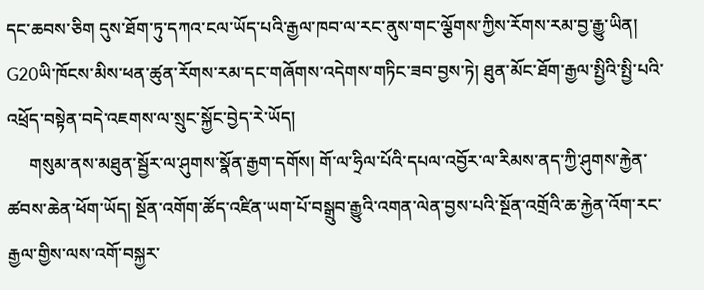དང་ཆབས་ཅིག དུས་ཐོག་ཏུ་དཀའ་ངལ་ཡོད་པའི་རྒྱལ་ཁབ་ལ་རང་ནུས་གང་ལྕོགས་ཀྱིས་རོགས་རམ་བྱ་རྒྱུ་ཡིན། G20ཡི་ཁོངས་མིས་ཕན་ཚུན་རོགས་རམ་དང་གཞོགས་འདེགས་གཏིང་ཟབ་བྱས་ཏེ། ཐུན་མོང་ཐོག་རྒྱལ་སྤྱིའི་སྤྱི་པའི་འཕྲོད་བསྟེན་བདེ་འཇགས་ལ་སྲུང་སྐྱོང་བྱེད་རེ་ཡོད།
     གསུམ་ནས་མཐུན་སྦྱོར་ལ་ཤུགས་སྣོན་རྒྱག་དགོས། གོ་ལ་ཧྲིལ་པོའི་དཔལ་འབྱོར་ལ་རིམས་ནད་ཀྱི་ཤུགས་རྐྱེན་ཚབས་ཆེན་ཕོག་ཡོད། སྔོན་འགོག་ཚོད་འཛིན་ཡག་པོ་བསྒྲུབ་རྒྱུའི་འགན་ལེན་བྱས་པའི་སྔོན་འགྲོའི་ཆ་རྐྱེན་འོག་རང་རྒྱལ་གྱིས་ལས་འགོ་བསྐྱར་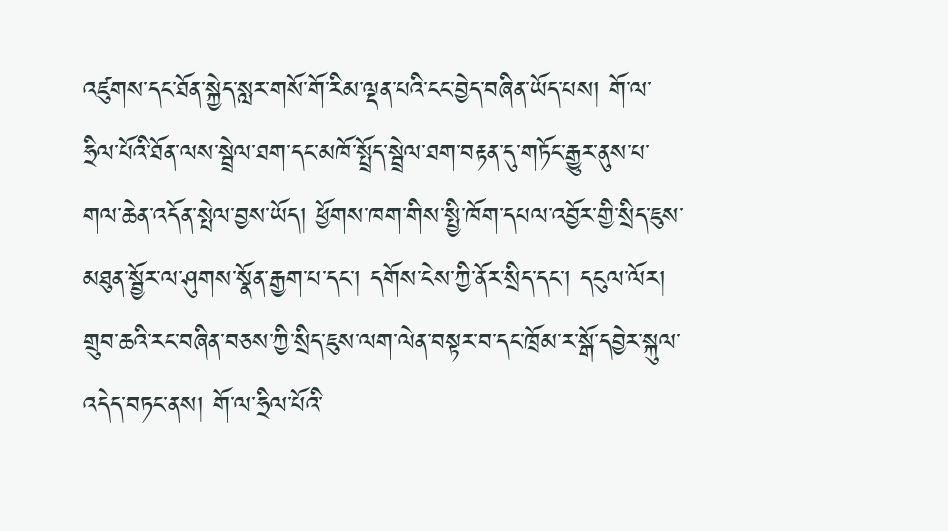འཛུགས་དང་ཐོན་སྐྱེད་སླར་གསོ་གོ་རིམ་ལྡན་པའི་ངང་བྱེད་བཞིན་ཡོད་པས། གོ་ལ་ཧྲིལ་པོའི་ཐོན་ལས་སྦྲེལ་ཐག་དང་མཁོ་སྤྲོད་སྦྲེལ་ཐག་བརྟན་དུ་གཏོང་རྒྱུར་ནུས་པ་གལ་ཆེན་འདོན་སྤེལ་བྱས་ཡོད། ཕྱོགས་ཁག་གིས་སྤྱི་ཁོག་དཔལ་འབྱོར་གྱི་སྲིད་ཇུས་མཐུན་སྦྱོར་ལ་ཤུགས་སྣོན་རྒྱག་པ་དང་། དགོས་ངེས་ཀྱི་ནོར་སྲིད་དང་། དངུལ་ལོར། གྲུབ་ཆའི་རང་བཞིན་བཅས་ཀྱི་སྲིད་ཇུས་ལག་ལེན་བསྟར་བ་དང་ཁྲོམ་ར་སྒོ་དབྱེར་སྐུལ་འདེད་བཏང་ནས། གོ་ལ་ཧྲིལ་པོའི་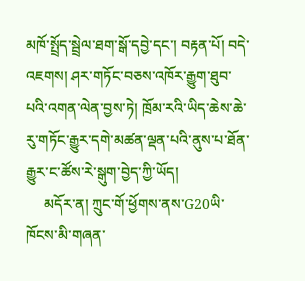མཁོ་སྤྲོད་སྦྲེལ་ཐག་སྒོ་དབྱེ་དང་། བརྟན་པོ། བདེ་འཇགས། ཤར་གཏོང་བཅས་འཁོར་རྒྱུག་ཐུབ་པའི་འགན་ལེན་བྱས་ཏེ། ཁྲོམ་རའི་ཡིད་ཆེས་ཆེ་རུ་གཏོང་རྒྱུར་དགེ་མཚན་ལྡན་པའི་ནུས་པ་ཐོན་རྒྱུར་ང་ཚོས་རེ་སྒུག་བྱེད་ཀྱི་ཡོད།
     མདོར་ན། ཀྲུང་གོ་ཕྱོགས་ནས་G20ཡི་ཁོངས་མི་གཞན་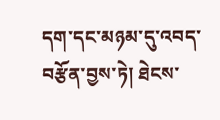དག་དང་མཉམ་དུ་འབད་བརྩོན་བྱས་ཏེ། ཐེངས་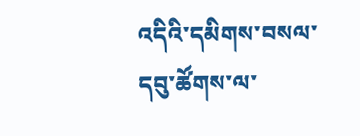འདིའི་དམིགས་བསལ་དབུ་ཚོགས་ལ་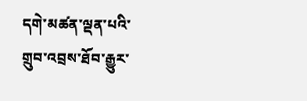དགེ་མཚན་ལྡན་པའི་གྲུབ་འབྲས་ཐོབ་རྒྱུར་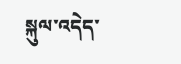སྐུལ་འདེད་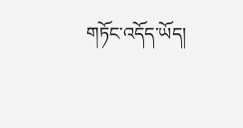གཏོང་འདོད་ཡོད།